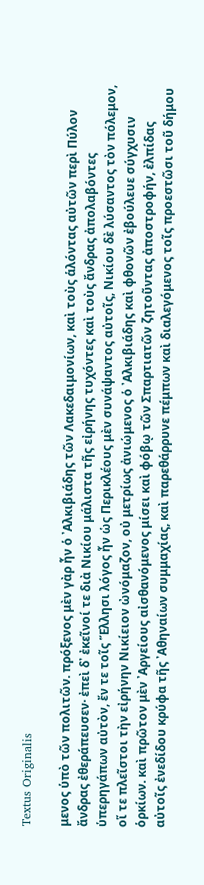Textus Originalis

μενος ὑπὸ τῶν πολιτῶν. πρόξενος μὲν γὰρ ἦν ὁ ᾿Αλκιβιάδης τῶν Λακεδαιμονίων, καὶ τοὺς ἁλόντας αὐτῶν περὶ Πύλον ἄνδρας ἐθεράπευσεν· ἐπεὶ δ᾽ ἐκεῖνοί τε διὰ Νικίου μάλιστα τῆς εἰρήνης τυχόντες καὶ τοὺς ἄνδρας ἀπολαβόντες ὑπερηγάπων αὐτὸν, ἔν τε τοῖς Ἕλλησι λόγος ἦν ὡς Περικλέους μὲν συνάψαντος αὐτοῖς, Νικίου δὲ λύσαντος τὸν πόλεμον, οἵ τε πλεῖστοι τὴν εἰρήνην Νικίειον ὠνόμαζον, οὐ μετρίως ἀνιώμενος ὁ ᾿Αλκιβιάδης καὶ φθονῶν ἐβούλευε σύγχυσιν ὁρκίων. καὶ πρῶτον μὲν ᾿Αργείους αἰσθανόμενος μίσει καὶ φόβῳ τῶν Σπαρτιατῶν ζητοῦντας ἀποστροφήν, ἐλπίδας αὐτοῖς ἐνεδίδου κρύφα τῆς ᾿Αθηναίων συμμαχίας, καὶ παρεθάρρυνε πέμπων καὶ διαλεγόμενος τοῖς προεστῶσι τοῦ δήμου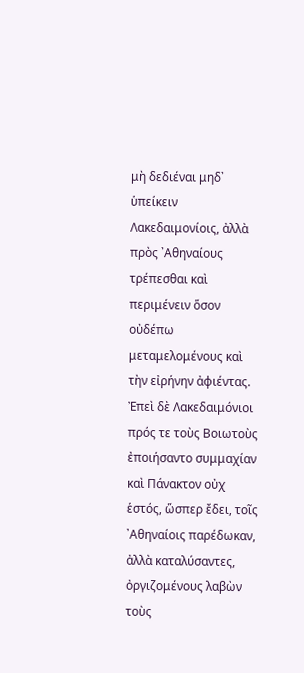μὴ δεδιέναι μηδ᾽ ὑπείκειν Λακεδαιμονίοις, ἀλλὰ πρὸς ᾿Αθηναίους τρέπεσθαι καὶ περιμένειν ὅσον οὐδέπω μεταμελομένους καὶ τὴν εἰρήνην ἀφιέντας. Ἐπεὶ δὲ Λακεδαιμόνιοι πρός τε τοὺς Βοιωτοὺς ἐποιήσαντο συμμαχίαν καὶ Πάνακτον οὐχ ἑστός, ὥσπερ ἔδει, τοῖς ᾿Αθηναίοις παρέδωκαν, ἀλλὰ καταλύσαντες, ὀργιζομένους λαβὼν τοὺς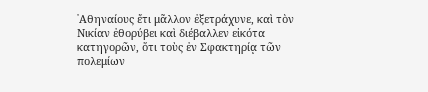᾿Αθηναίους ἔτι μᾶλλον ἐξετράχυνε, καὶ τὸν Νικίαν ἐθορύβει καὶ διέβαλλεν εἰκότα κατηγορῶν, ὅτι τοὺς ἐν Σφακτηρίᾳ τῶν πολεμίων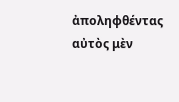ἀποληφθέντας αὐτὸς μὲν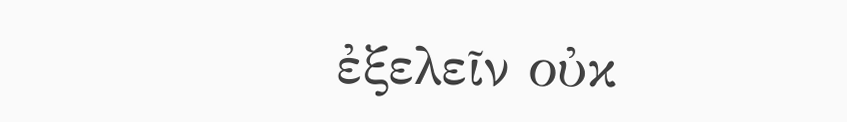ἐξελεῖν οὐκ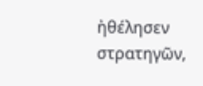ἠθέλησεν στρατηγῶν,